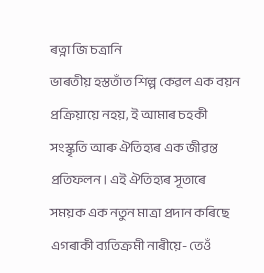ৰত্না জি চত্ৰানি
ভাৰতীয় হস্ততাঁত শিল্প কেৱল এক বয়ন প্ৰক্ৰিয়ায়ে নহয়, ই আমাৰ চহকী সংস্কৃতি আৰু ঐতিহ্যৰ এক জীৱন্ত প্ৰতিফলন। এই ঐতিহ্যৰ সূতাৰে সময়ক এক নতুন মাত্ৰা প্ৰদান কৰিছে এগৰাকী ব্যতিক্ৰমী নাৰীয়ে- তেওঁ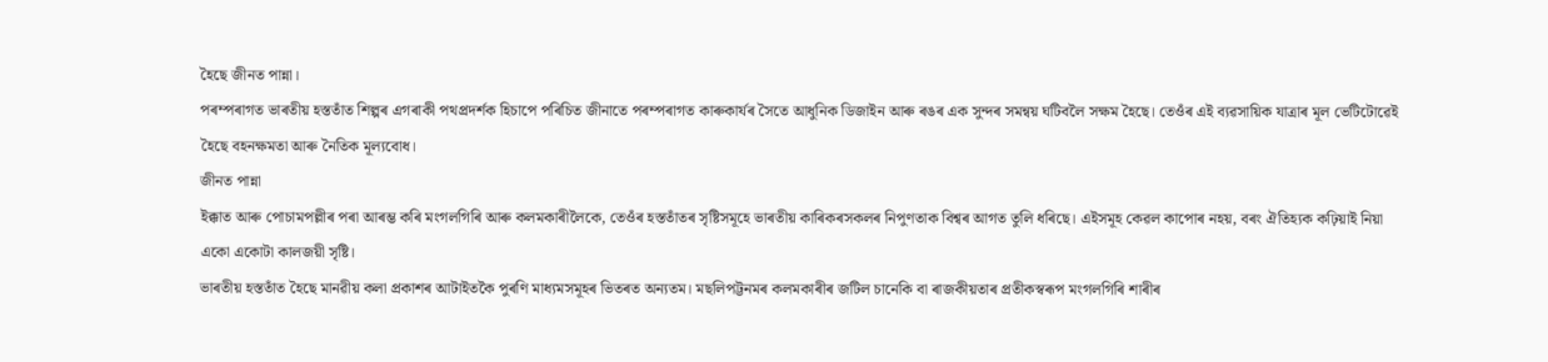হৈছে জীনত পান্না।
পৰম্পৰাগত ভাৰতীয় হস্ততাঁত শিল্পৰ এগৰাকী পথপ্ৰদৰ্শক হিচাপে পৰিচিত জীনাতে পৰম্পৰাগত কাৰুকাৰ্যৰ সৈতে আধুনিক ডিজাইন আৰু ৰঙৰ এক সুন্দৰ সমন্বয় ঘটিবলৈ সক্ষম হৈছে। তেওঁৰ এই ব্যৱসায়িক যাত্ৰাৰ মূল ভেটিটোৱেই হৈছে বহনক্ষমতা আৰু নৈতিক মূল্যবোধ।
জীনত পান্না
ইক্কাত আৰু পোচামপল্লীৰ পৰা আৰম্ভ কৰি মংগলগিৰি আৰু কলমকাৰীলৈকে, তেওঁৰ হস্ততাঁতৰ সৃষ্টিসমূহে ভাৰতীয় কাৰিকৰসকলৰ নিপুণতাক বিশ্বৰ আগত তুলি ধৰিছে। এইসমূহ কেৱল কাপোৰ নহয়, বৰং ঐতিহ্যক কঢ়িয়াই নিয়া একো একোটা কালজয়ী সৃষ্টি।
ভাৰতীয় হস্ততাঁত হৈছে মানৱীয় কলা প্ৰকাশৰ আটাইতকৈ পুৰণি মাধ্যমসমূহৰ ভিতৰত অন্যতম। মছলিপট্টনমৰ কলমকাৰীৰ জটিল চানেকি বা ৰাজকীয়তাৰ প্ৰতীকস্বৰূপ মংগলগিৰি শাৰীৰ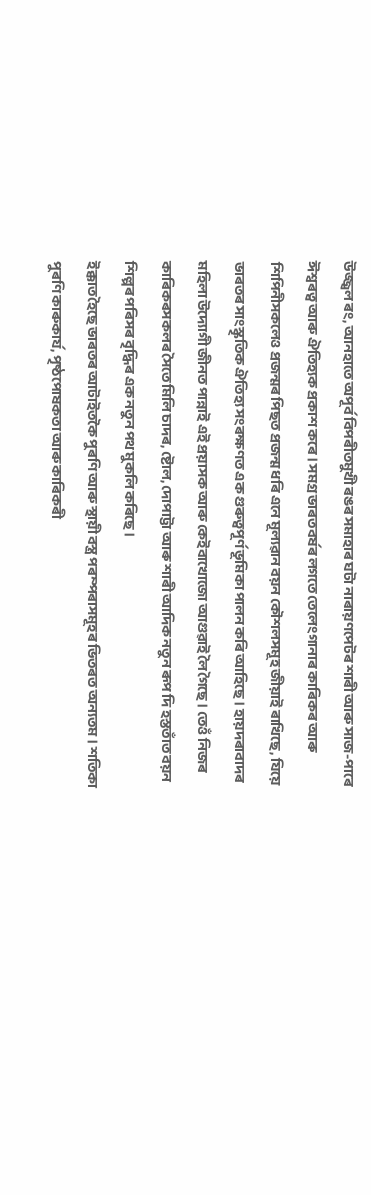উজ্জ্বল ৰং, আনহাতে অপূৰ্ব বিপৰীতমুখী ৰঙৰ সমাহাৰ ঘটা নাৰায়ণপেটৰ শাৰী আৰু সাজ-পাৰে ঈশ্বৰত্ব আৰু ঐতিহ্যক প্ৰকাশ কৰে। সমগ্ৰ ভাৰতবৰ্ষৰ লগতে তেলেংগানাৰ কাৰিকৰ আৰু শিপিনীসকলেও প্ৰজন্মৰ পিছত প্ৰজন্ম ধৰি এনে মূল্যৱান বয়ন কৌশলসমূহ জীয়াই ৰাখিছে, যিয়ে ভাৰতৰ সাংস্কৃতিক ঐতিহ্য সংৰক্ষণত এক গুৰুত্বপূৰ্ণ ভূমিকা পালন কৰি আহিছে। হায়দৰাবাদৰ মহিলা উদ্যোগী জীনত পান্নাই এই প্ৰয়াসক আৰু কেইবাখোজো আগুৱাই লৈ গৈছে। তেওঁ নিজৰ কাৰিকৰসকলৰ সৈতে মিলি চাদৰ, ষ্টোল, দোপাট্টা আৰু শাৰী আদিক নতুন ৰূপ দি হস্ততাঁত বয়ন শিল্পৰ পৰিসৰ বৃদ্ধিৰ এক নতুন পথ মুকলি কৰিছে।
ইক্কাত হৈছে ভাৰতৰ আটাইতকৈ পুৰণি আৰু স্থায়ী বস্ত্ৰ পৰম্পৰাসমূহৰ ভিতৰত অন্যতম। শতিকা পুৰণি কাৰুকাৰ্য, পৃষ্ঠপোষকতা আৰু কাৰিকৰী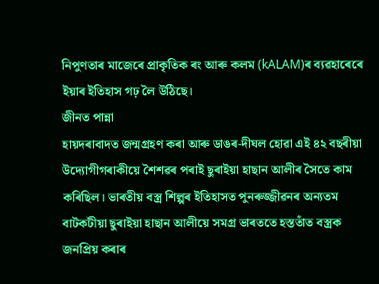নিপুণতাৰ মাজেৰে প্ৰাকৃতিক ৰং আৰু কলম (kALAM)ৰ ব্যৱহাৰেৰে ইয়াৰ ইতিহাস গঢ় লৈ উঠিছে।
জীনত পান্না
হায়দৰাবাদত জন্মগ্ৰহণ কৰা আৰু ডাঙৰ-দীঘল হোৱা এই ৪২ বছৰীয়া উদ্যোগীগৰাকীয়ে শৈশৱৰ পৰাই ছুৰাইয়া হাছান আলীৰ সৈতে কাম কৰিছিল। ভাৰতীয় বস্ত্ৰ শিল্পৰ ইতিহাসত পুনৰুজ্জীৱনৰ অন্যতম বাটকটীয়া ছুৰাইয়া হাছান আলীয়ে সমগ্ৰ ভাৰততে হস্ততাঁত বস্ত্ৰক জনপ্ৰিয় কৰাৰ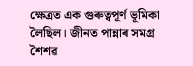ক্ষেত্ৰত এক গুৰুত্বপূৰ্ণ ভূমিকা লৈছিল। জীনত পান্নাৰ সমগ্ৰ শৈশৱ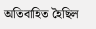অতিবাহিত হৈছিল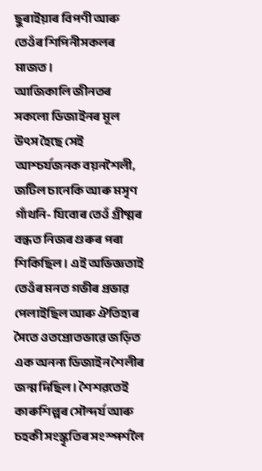ছুৰাইয়াৰ বিপণী আৰু তেওঁৰ শিপিনীসকলৰ মাজত।
আজিকালি জীনতৰ সকলো ডিজাইনৰ মূল উৎস হৈছে সেই আশ্চৰ্যজনক বয়নশৈলী, জটিল চানেকি আৰু মসৃণ গাঁথনি- যিবোৰ তেওঁ গ্ৰীষ্মৰ বন্ধত নিজৰ গুৰুৰ পৰা শিকিছিল। এই অভিজ্ঞতাই তেওঁৰ মনত গভীৰ প্ৰভাৱ পেলাইছিল আৰু ঐতিহ্যৰ সৈতে ওতপ্ৰোতভাৱে জড়িত এক অনন্য ডিজাইন শৈলীৰ জন্ম দিছিল। শৈশৱতেই কাৰুশিল্পৰ সৌন্দৰ্য আৰু চহকী সংস্কৃতিৰ সংস্পৰ্শলৈ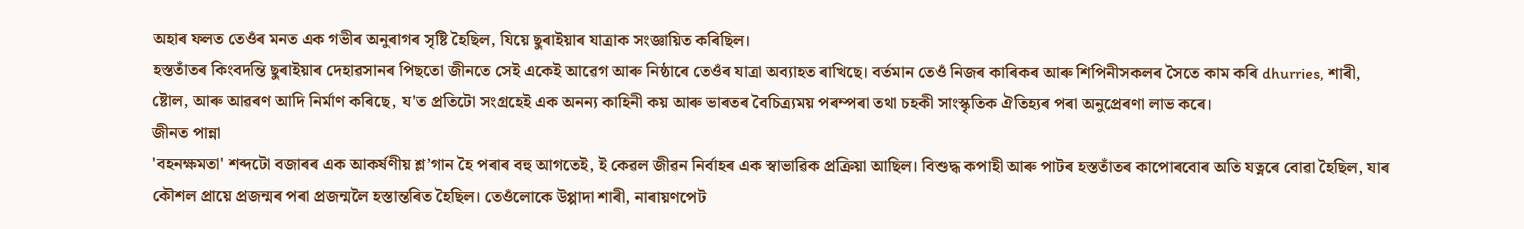অহাৰ ফলত তেওঁৰ মনত এক গভীৰ অনুৰাগৰ সৃষ্টি হৈছিল, যিয়ে ছুৰাইয়াৰ যাত্ৰাক সংজ্ঞায়িত কৰিছিল।
হস্ততাঁতৰ কিংবদন্তি ছুৰাইয়াৰ দেহাৱসানৰ পিছতো জীনতে সেই একেই আৱেগ আৰু নিষ্ঠাৰে তেওঁৰ যাত্ৰা অব্যাহত ৰাখিছে। বৰ্তমান তেওঁ নিজৰ কাৰিকৰ আৰু শিপিনীসকলৰ সৈতে কাম কৰি dhurries, শাৰী, ষ্টোল, আৰু আৱৰণ আদি নিৰ্মাণ কৰিছে, য'ত প্ৰতিটো সংগ্ৰহেই এক অনন্য কাহিনী কয় আৰু ভাৰতৰ বৈচিত্ৰ্যময় পৰম্পৰা তথা চহকী সাংস্কৃতিক ঐতিহ্যৰ পৰা অনুপ্ৰেৰণা লাভ কৰে।
জীনত পান্না
'বহনক্ষমতা' শব্দটো বজাৰৰ এক আকৰ্ষণীয় শ্ল’গান হৈ পৰাৰ বহু আগতেই, ই কেৱল জীৱন নিৰ্বাহৰ এক স্বাভাৱিক প্ৰক্ৰিয়া আছিল। বিশুদ্ধ কপাহী আৰু পাটৰ হস্ততাঁতৰ কাপোৰবোৰ অতি যত্নৰে বোৱা হৈছিল, যাৰ কৌশল প্ৰায়ে প্ৰজন্মৰ পৰা প্ৰজন্মলৈ হস্তান্তৰিত হৈছিল। তেওঁলোকে উপ্পাদা শাৰী, নাৰায়ণপেট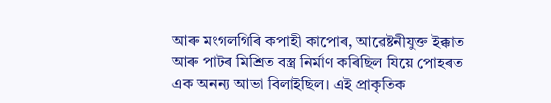আৰু মংগলগিৰি কপাহী কাপোৰ, আৱেষ্টনীযুক্ত ইক্কাত আৰু পাটৰ মিশ্ৰিত বস্ত্ৰ নিৰ্মাণ কৰিছিল যিয়ে পোহৰত এক অনন্য আভা বিলাইছিল। এই প্ৰাকৃতিক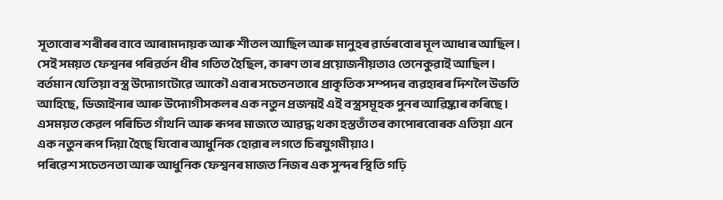সূতাবোৰ শৰীৰৰ বাবে আৰামদায়ক আৰু শীতল আছিল আৰু মানুহৰ ৱাৰ্ডৰবোৰ মূল আধাৰ আছিল।
সেই সময়ত ফেশ্বনৰ পৰিৱৰ্তন ধীৰ গতিত হৈছিল, কাৰণ তাৰ প্ৰয়োজনীয়তাও তেনেকুৱাই আছিল। বৰ্তমান যেতিয়া বস্ত্ৰ উদ্যোগটোৱে আকৌ এবাৰ সচেতনতাৰে প্ৰাকৃতিক সম্পদৰ ব্যৱহাৰৰ দিশলৈ উভতি আহিছে, ডিজাইনাৰ আৰু উদ্যোগীসকলৰ এক নতুন প্ৰজন্মই এই বস্ত্ৰসমূহক পুনৰ আৱিষ্কাৰ কৰিছে। এসময়ত কেৱল পৰিচিত গাঁথনি আৰু ৰূপৰ মাজতে আৱদ্ধ থকা হস্ততাঁতৰ কাপোৰবোৰক এতিয়া এনে এক নতুন ৰূপ দিয়া হৈছে যিবোৰ আধুনিক হোৱাৰ লগতে চিৰযুগমীয়াও।
পৰিৱেশ সচেতনতা আৰু আধুনিক ফেশ্বনৰ মাজত নিজৰ এক সুন্দৰ স্থিতি গঢ়ি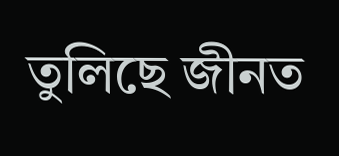তুলিছে জীনত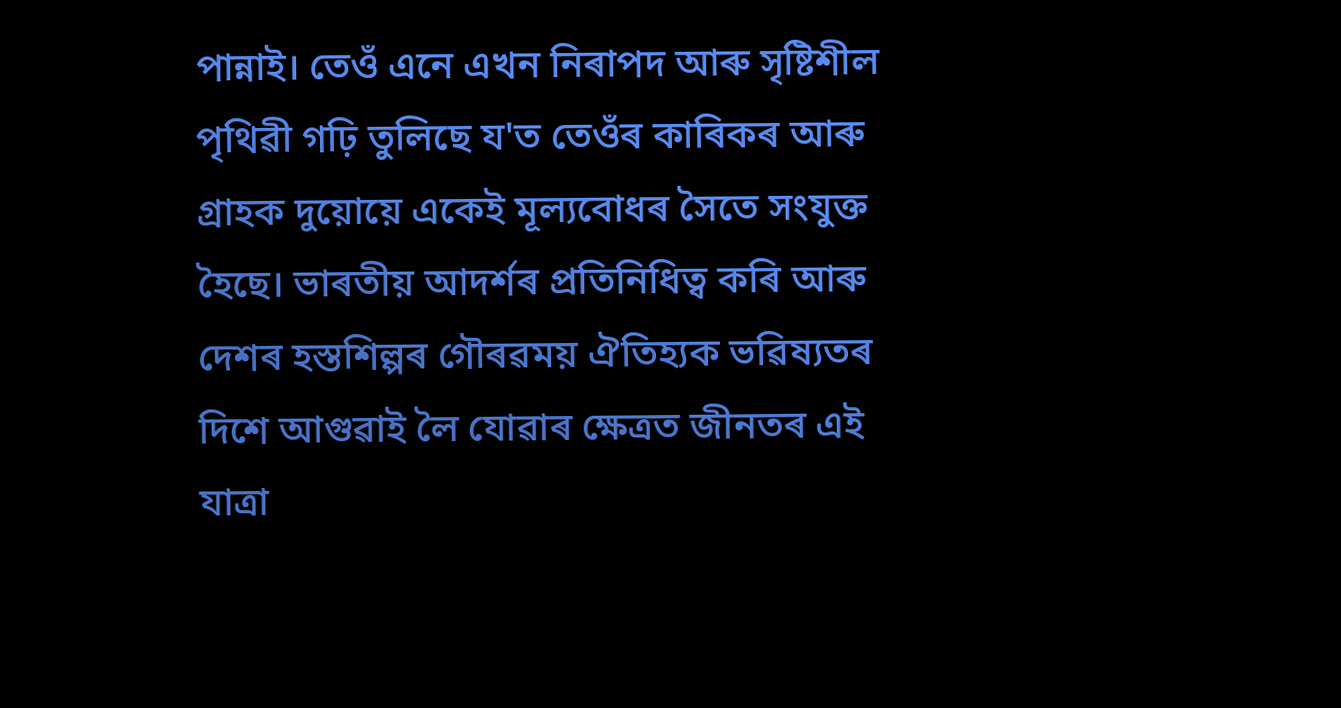পান্নাই। তেওঁ এনে এখন নিৰাপদ আৰু সৃষ্টিশীল পৃথিৱী গঢ়ি তুলিছে য'ত তেওঁৰ কাৰিকৰ আৰু গ্ৰাহক দুয়োয়ে একেই মূল্যবোধৰ সৈতে সংযুক্ত হৈছে। ভাৰতীয় আদৰ্শৰ প্ৰতিনিধিত্ব কৰি আৰু দেশৰ হস্তশিল্পৰ গৌৰৱময় ঐতিহ্যক ভৱিষ্যতৰ দিশে আগুৱাই লৈ যোৱাৰ ক্ষেত্ৰত জীনতৰ এই যাত্ৰা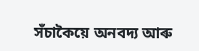সঁচাকৈয়ে অনবদ্য আৰু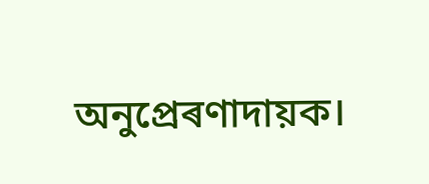অনুপ্ৰেৰণাদায়ক।